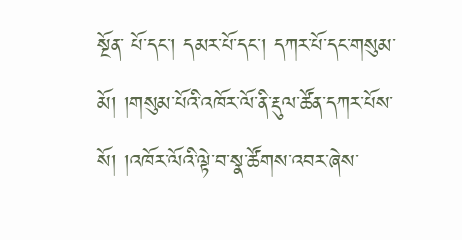སྔོན་ པོ་དང་། དམར་པོ་དང་། དཀར་པོ་དང་གསུམ་མོ། །གསུམ་པོའི་འཁོར་ལོ་ནི་རྡུལ་ཚོན་དཀར་པོས་སོ། །འཁོར་ལོའི་ལྟེ་བ་སྣ་ཚོགས་འབར་ཞེས་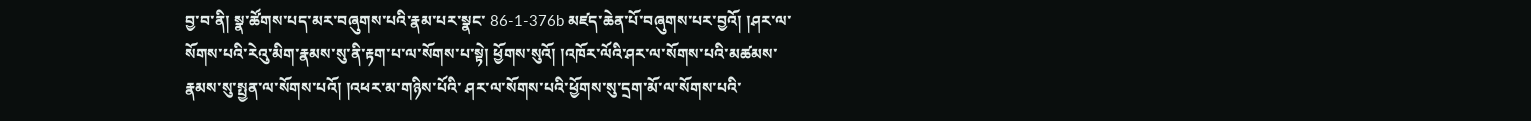བྱ་བ་ནི། སྣ་ཚོགས་པད་མར་བཞུགས་པའི་རྣམ་པར་སྣང་ 86-1-376b མཛད་ཆེན་པོ་བཞུགས་པར་བྱའོ། །ཤར་ལ་སོགས་པའི་རེའུ་མིག་རྣམས་སུ་ནི་རྟག་པ་ལ་སོགས་པ་སྟེ། ཕྱོགས་སུའོ། །འཁོར་ལོའི་ཤར་ལ་སོགས་པའི་མཚམས་རྣམས་སུ་སྤྱན་ལ་སོགས་པའོ། །འཕར་མ་གཉིས་པོའི་ ཤར་ལ་སོགས་པའི་ཕྱོགས་སུ་དྲག་མོ་ལ་སོགས་པའི་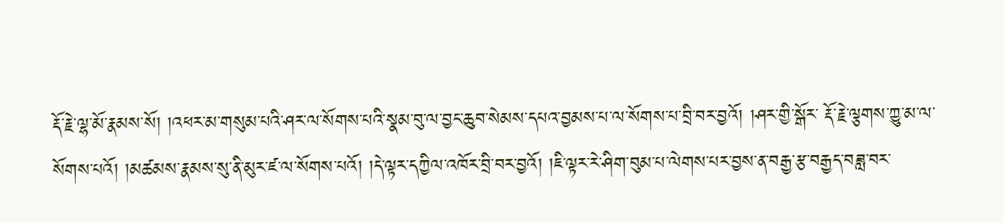རྡོ་རྗེ་ལྷ་མོ་རྣམས་སོ། །འཕར་མ་གསུམ་པའི་ཤར་ལ་སོགས་པའི་སྣམ་བུ་ལ་བྱང་ཆུབ་སེམས་དཔའ་བྱམས་པ་ལ་སོགས་པ་བྲི་བར་བྱའོ། །ཤར་གྱི་སྒོར་ རྡོ་རྗེ་ལྕགས་ཀྱུ་མ་ལ་སོགས་པའོ། །མཚམས་རྣམས་སུ་ནི་མུར་ཛ་ལ་སོགས་པའོ། །དེ་ལྟར་དཀྱིལ་འཁོར་བྲི་བར་བྱའོ། །ཇི་ལྟར་རེ་ཤིག་བུམ་པ་ལེགས་པར་བྱས་ན་བརྒྱ་རྩ་བརྒྱད་བཟླ་བར་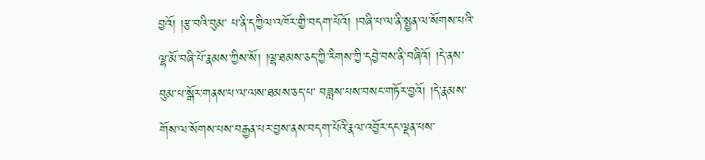བྱའོ། །རྩ་བའི་བུམ་ པ་ནི་དཀྱིལ་འཁོར་གྱི་བདག་པོའོ། །བཞི་པ་ལ་ནི་སྤྱན་ལ་སོགས་པའི་ལྷ་མོ་བཞི་པོ་རྣམས་ཀྱིས་སོ། །ལྷ་ཐམས་ཅད་ཀྱི་རིགས་ཀྱི་དབྱེ་བས་ནི་བཞིའོ། །དེ་ནས་བུམ་པ་སྒོར་གནས་པ་ལ་ལས་ཐམས་ཅད་པ་ བཟླས་པས་བསང་གཏོར་བྱའོ། །དེ་རྣམས་གོས་ལ་སོགས་པས་བརྒྱན་པར་བྱས་ནས་བདག་པོའི་རྣལ་འབྱོར་དང་ལྡན་པས་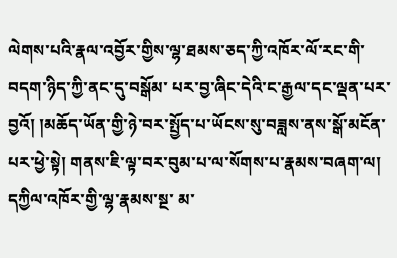ལེགས་པའི་རྣལ་འབྱོར་གྱིས་ལྷ་ཐམས་ཅད་ཀྱི་འཁོར་ལོ་རང་གི་བདག་ཉིད་ཀྱི་ནང་དུ་བསྒོམ་ པར་བྱ་ཞིང་དེའི་ང་རྒྱལ་དང་ལྡན་པར་བྱའོ། །མཆོད་ཡོན་གྱི་ཉེ་བར་སྤྱོད་པ་ཡོངས་སུ་བཟླས་ནས་སྒོ་མངོན་པར་ཕྱེ་སྟེ། གནས་ཇི་ལྟ་བར་བུམ་པ་ལ་སོགས་པ་རྣམས་བཞག་ལ། དཀྱིལ་འཁོར་གྱི་ལྷ་རྣམས་སྔ་ མ་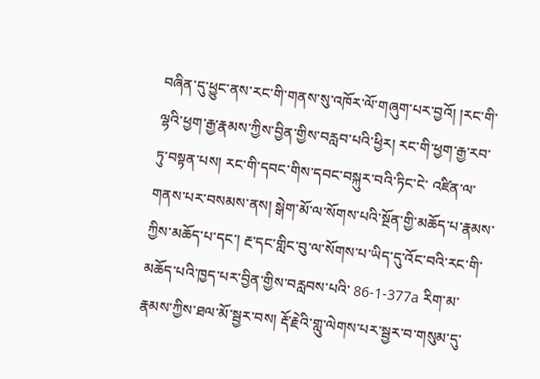བཞིན་དུ་ཕྱུང་ནས་རང་གི་གནས་སུ་འཁོར་ལོ་གཞུག་པར་བྱའོ། །རང་གི་ལྷའི་ཕྱག་རྒྱ་རྣམས་ཀྱིས་བྱིན་གྱིས་བརླབ་པའི་ཕྱིར། རང་གི་ཕྱག་རྒྱ་རབ་ཏུ་བསྟན་པས། རང་གི་དབང་གིས་དབང་བསྐུར་བའི་ཏིང་ངེ་ འཛིན་ལ་གནས་པར་བསམས་ནས། སྒེག་མོ་ལ་སོགས་པའི་སྔོན་གྱི་མཆོད་པ་རྣམས་ཀྱིས་མཆོད་པ་དང་། རྔ་དང་གླིང་བུ་ལ་སོགས་པ་ཡིད་དུ་འོང་བའི་རང་གི་མཆོད་པའི་ཁྱད་པར་བྱིན་གྱིས་བརླབས་པའི་ 86-1-377a རིག་མ་རྣམས་ཀྱིས་ཐལ་མོ་སྦྱར་བས། རྡོ་རྗེའི་གླུ་ལེགས་པར་སྦྱར་བ་གསུམ་དུ་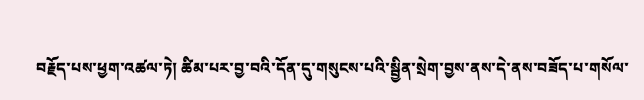བརྗོད་པས་ཕྱག་འཚལ་ཏེ། ཚིམ་པར་བྱ་བའི་དོན་དུ་གསུངས་པའི་སྦྱིན་སྲེག་བྱས་ནས་དེ་ནས་བཟོད་པ་གསོལ་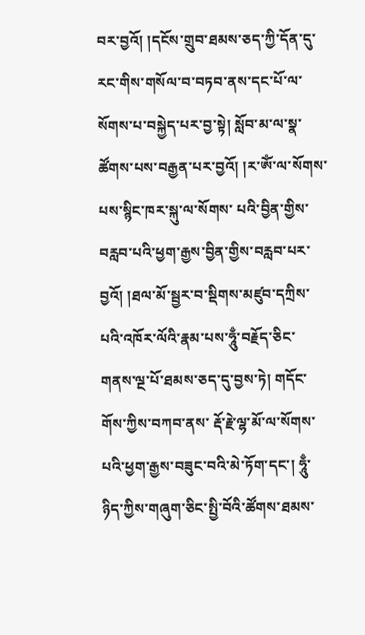བར་བྱའོ། །དངོས་གྲུབ་ཐམས་ཅད་ཀྱི་དོན་དུ་རང་གིས་གསོལ་བ་བཏབ་ནས་དང་པོ་ལ་སོགས་པ་བསྐྱེད་པར་བྱ་སྟེ། སློབ་མ་ལ་སྣ་ཚོགས་པས་བརྒྱན་པར་བྱའོ། །ར་ཨོཾ་ལ་སོགས་པས་སྙིང་ཁར་སྐུ་ལ་སོགས་ པའི་བྱིན་གྱིས་བརླབ་པའི་ཕྱག་རྒྱས་བྱིན་གྱིས་བརླབ་པར་བྱའོ། །ཐལ་མོ་སྦྱར་བ་སྡིགས་མཛུབ་དཀྲིས་པའི་འཁོར་ལོའི་རྣམ་པས་ཧཱུྃ་བརྗོད་ཅིང་གནས་ལྔ་པོ་ཐམས་ཅད་དུ་བྱས་ཏེ། གདོང་གོས་ཀྱིས་བཀབ་ནས་ རྡོ་རྗེ་ལྷ་མོ་ལ་སོགས་པའི་ཕྱག་རྒྱས་བཟུང་བའི་མེ་ཏོག་དང་། ཧཱུྃ་ཉིད་ཀྱིས་གཞུག་ཅིང་སྤྱི་བོའི་ཚོགས་ཐམས་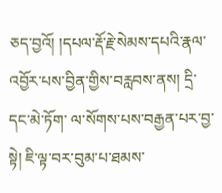ཅད་བྱའོ། །དཔལ་རྡོ་རྗེ་སེམས་དཔའི་རྣལ་འབྱོར་པས་བྱིན་གྱིས་བརླབས་ནས། དྲི་དང་མེ་ཏོག་ ལ་སོགས་པས་བརྒྱན་པར་བྱ་སྟེ། ཇི་ལྟ་བར་བུམ་པ་ཐམས་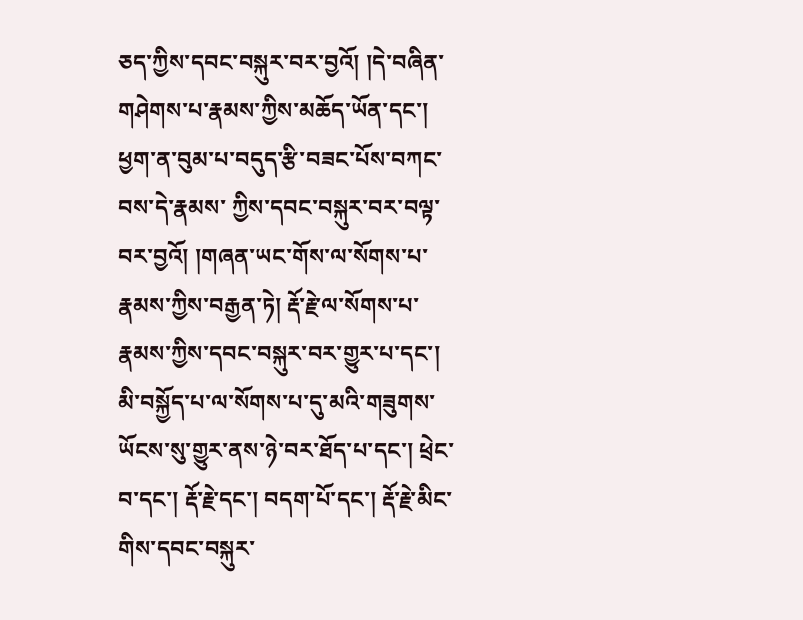ཅད་ཀྱིས་དབང་བསྐུར་བར་བྱའོ། །དེ་བཞིན་གཤེགས་པ་རྣམས་ཀྱིས་མཆོད་ཡོན་དང་། ཕྱག་ན་བུམ་པ་བདུད་རྩི་བཟང་པོས་བཀང་བས་དེ་རྣམས་ ཀྱིས་དབང་བསྐུར་བར་བལྟ་བར་བྱའོ། །གཞན་ཡང་གོས་ལ་སོགས་པ་རྣམས་ཀྱིས་བརྒྱན་ཏེ། རྡོ་རྗེ་ལ་སོགས་པ་རྣམས་ཀྱིས་དབང་བསྐུར་བར་གྱུར་པ་དང་། མི་བསྐྱོད་པ་ལ་སོགས་པ་དུ་མའི་གཟུགས་ ཡོངས་སུ་གྱུར་ནས་ཉེ་བར་ཐོད་པ་དང་། ཕྲེང་བ་དང་། རྡོ་རྗེ་དང་། བདག་པོ་དང་། རྡོ་རྗེ་མིང་གིས་དབང་བསྐུར་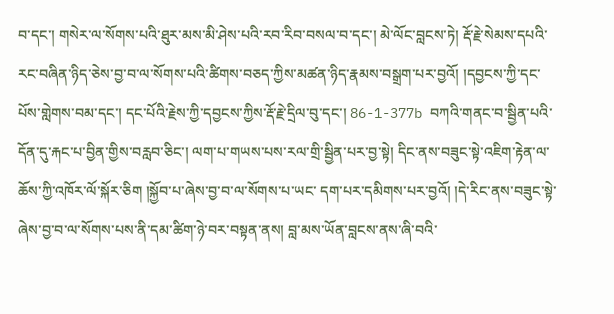བ་དང་། གསེར་ལ་སོགས་པའི་ཐུར་མས་མི་ཤེས་པའི་རབ་རིབ་བསལ་བ་དང་། མེ་ལོང་བླངས་ཏེ། རྡོ་རྗེ་སེམས་དཔའི་རང་བཞིན་ཉིད་ཅེས་བྱ་བ་ལ་སོགས་པའི་ཚིགས་བཅད་ཀྱིས་མཚན་ཉིད་རྣམས་བསྒྲག་པར་བྱའོ། །དབྱངས་ཀྱི་དང་པོས་གླེགས་བམ་དང་། དང་པོའི་རྗེས་ཀྱི་དབྱངས་ཀྱིས་རྡོ་རྗེ་དྲིལ་བུ་དང་། 86-1-377b བཀའི་གནང་བ་སྦྱིན་པའི་དོན་དུ་རྐང་པ་བྱིན་གྱིས་བརླབ་ཅིང་། ལག་པ་གཡས་པས་རལ་གྲི་སྦྱིན་པར་བྱ་སྟེ། དིང་ནས་བཟུང་སྟེ་འཇིག་རྟེན་ལ་ཆོས་ཀྱི་འཁོར་ལོ་སྐོར་ཅིག །སྐྱོབ་པ་ཞེས་བྱ་བ་ལ་སོགས་པ་ཡང་ དག་པར་དམིགས་པར་བྱའོ། །དེ་རིང་ནས་བཟུང་སྟེ་ཞེས་བྱ་བ་ལ་སོགས་པས་ནི་དམ་ཚིག་ཉེ་བར་བསྟན་ནས། བླ་མས་ཡོན་བླངས་ནས་ཞི་བའི་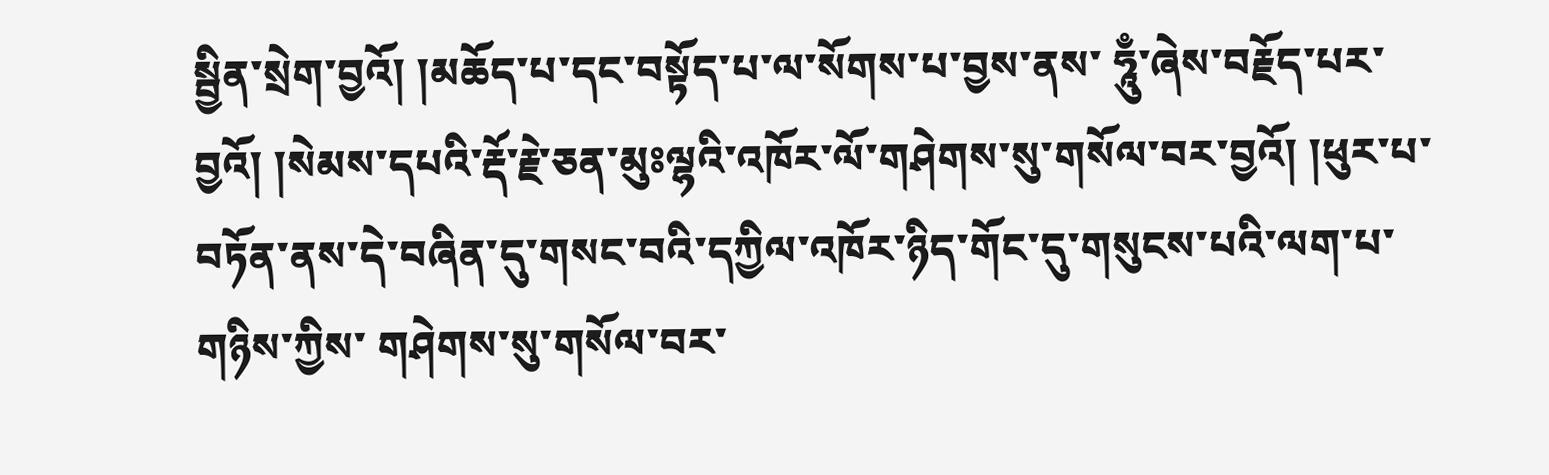སྦྱིན་སྲེག་བྱའོ། །མཆོད་པ་དང་བསྟོད་པ་ལ་སོགས་པ་བྱས་ནས་ ཧཱུྃ་ཞེས་བརྗོད་པར་བྱའོ། །སེམས་དཔའི་རྡོ་རྗེ་ཅན་མུཿལྷའི་འཁོར་ལོ་གཤེགས་སུ་གསོལ་བར་བྱའོ། །ཕུར་པ་བཏོན་ནས་དེ་བཞིན་དུ་གསང་བའི་དཀྱིལ་འཁོར་ཉིད་གོང་དུ་གསུངས་པའི་ལག་པ་གཉིས་ཀྱིས་ གཤེགས་སུ་གསོལ་བར་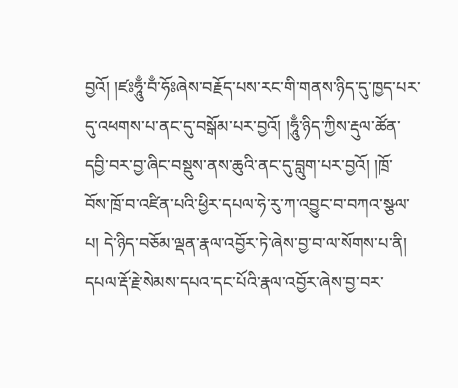བྱའོ། །ཛཿཧཱུྃ་བྃ་ཧོཿཞེས་བརྗོད་པས་རང་གི་གནས་ཉིད་དུ་ཁྱད་པར་དུ་འཕགས་པ་ནང་དུ་བསྒོམ་པར་བྱའོ། །ཧཱུྃ་ཉིད་ཀྱིས་རྡུལ་ཚོན་དབྱི་བར་བྱ་ཞིང་བསྡུས་ནས་ཆུའི་ནང་དུ་བླུག་པར་བྱའོ། །ཁྲོ་ བོས་ཁྲོ་བ་འཛིན་པའི་ཕྱིར་དཔལ་ཧེ་རུ་ཀ་འབྱུང་བ་བཀའ་སྩལ་པ། དེ་ཉིད་བཅོམ་ལྡན་རྣལ་འབྱོར་ཏེ་ཞེས་བྱ་བ་ལ་སོགས་པ་ནི། དཔལ་རྡོ་རྗེ་སེམས་དཔའ་དང་པོའི་རྣལ་འབྱོར་ཞེས་བྱ་བར་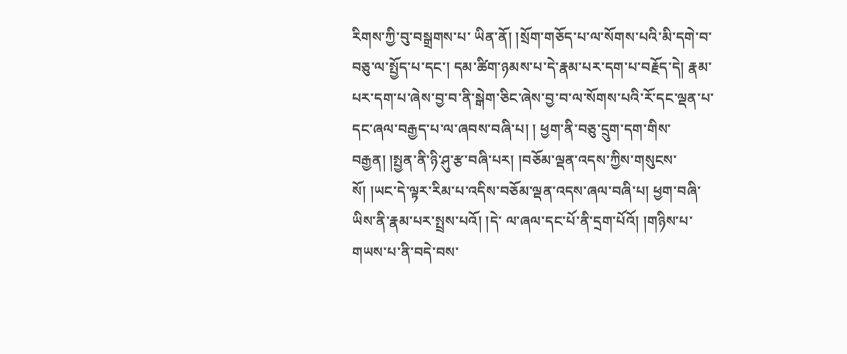རིགས་ཀྱི་བུ་བསྒྲགས་པ་ ཡིན་ནོ། །སྲོག་གཅོད་པ་ལ་སོགས་པའི་མི་དགེ་བ་བཅུ་ལ་སྤྱོད་པ་དང་། དམ་ཚིག་ཉམས་པ་དེ་རྣམ་པར་དག་པ་བརྗོད་དེ། རྣམ་པར་དག་པ་ཞེས་བྱ་བ་ནི་སྒེག་ཅིང་ཞེས་བྱ་བ་ལ་སོགས་པའི་རོ་དང་ལྡན་པ་དང་ཞལ་བརྒྱད་པ་ལ་ཞབས་བཞི་པ། ། ཕྱག་ནི་བཅུ་དྲུག་དག་གིས་བརྒྱན། །སྤྱན་ནི་ཉི་ཤུ་རྩ་བཞི་པར། །བཅོམ་ལྡན་འདས་ཀྱིས་གསུངས་སོ། །ཡང་དེ་ལྟར་རིམ་པ་འདིས་བཅོམ་ལྡན་འདས་ཞལ་བཞི་པ། ཕྱག་བཞི་ཡིས་ནི་རྣམ་པར་སྤྲས་པའོ། །དེ་ ལ་ཞལ་དང་པོ་ནི་དྲག་པོའོ། །གཉིས་པ་གཡས་པ་ནི་བདེ་བས་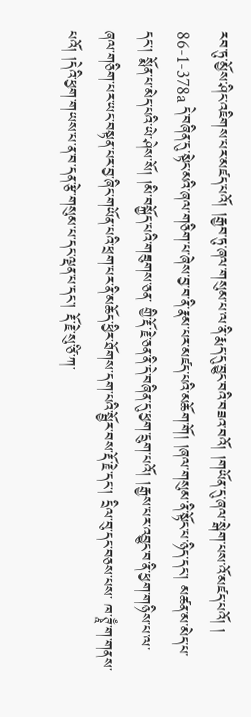རབ་ཏུ་མྱོས་ཤིང་འཇིགས་པར་མཛད་པའོ། །རྒྱབ་ཏུ་ཞལ་གསུམ་པ་ལ་ནི་རྨད་དུ་བྱུང་བའི་བཟའ་བའོ། །གཡོན་དུ་ཞལ་སྒེག་པས་འོ་མཛད་པའོ། ། 86-1-378a དེ་བཞིན་དུ་སྟེང་མའི་ཞལ་གཅིག་པ་ཞེས་བྱ་བ་ནི་རྣམ་པར་མཛད་པའི་མཆོག་གོ། །ཞལ་གསུམ་ནི་སྟོང་པ་ཉིད་དང་། མཚན་མ་མེད་པ་དང་། སྨོན་པ་མེད་པའི་ཡེ་ཤེས་སོ། །མི་བསྐྱོད་པའི་གཟུགས་ཅན་ གྱི་རྡོ་རྗེ་ཅན་ནི་དེ་བཞིན་དུ་ཕྱག་དྲུག་པའོ། །རྒྱས་པར་འབྱུང་བ་ནི་ཕྱག་གཉིས་པ་ལ་ཞལ་གཅིག་པར་ཡང་བསྟན་པར་བྱ་ཞིང་གཡོན་པའི་ཕྲག་པར་ནི་མཆོད་ཕྱིར་ཐོགས་དག་པའི་སྦྱོར་བས་རྡོ་རྗེ་དང་། དྲིལ་བུ་དང་བཅས་པས་ ཁ་ཊྭཱྃ་ག་གནས་པའོ། །དེའི་ཕྱག་གཡས་པ་ན་བ་དན་རྩེ་གསུམ་པ་དང་ལྡན་པ་དང་། རྡོ་རྗེ་སུ་ཙི་ཀ་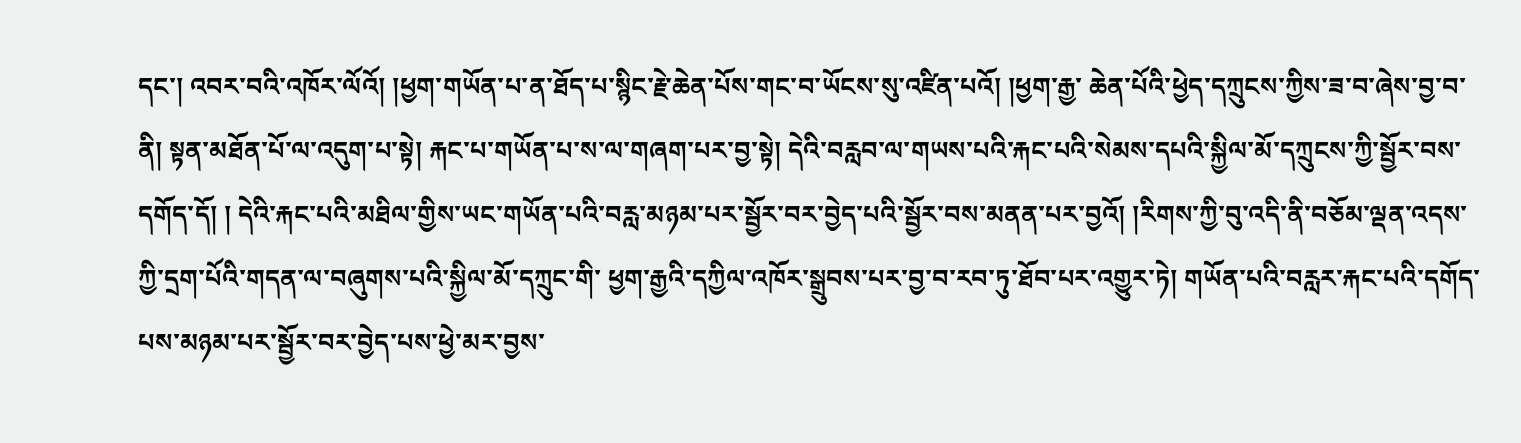དང་། འབར་བའི་འཁོར་ལོའོ། །ཕྱག་གཡོན་པ་ན་ཐོད་པ་སྙིང་རྗེ་ཆེན་པོས་གང་བ་ཡོངས་སུ་འཛིན་པའོ། །ཕྱག་རྒྱ་ ཆེན་པོའི་ཕྱེད་དཀྲུངས་ཀྱིས་ཟ་བ་ཞེས་བྱ་བ་ནི། སྟན་མཐོན་པོ་ལ་འདུག་པ་སྟེ། རྐང་པ་གཡོན་པ་ས་ལ་གཞག་པར་བྱ་སྟེ། དེའི་བརླབ་ལ་གཡས་པའི་རྐང་པའི་སེམས་དཔའི་སྐྱིལ་མོ་དཀྲུངས་ཀྱི་སྦྱོར་བས་དགོད་དོ། ། དེའི་རྐང་པའི་མཐིལ་གྱིས་ཡང་གཡོན་པའི་བརླ་མཉམ་པར་སྦྱོར་བར་བྱེད་པའི་སྦྱོར་བས་མནན་པར་བྱའོ། །རིགས་ཀྱི་བུ་འདི་ནི་བཅོམ་ལྡན་འདས་ཀྱི་དྲག་པོའི་གདན་ལ་བཞུགས་པའི་སྐྱིལ་མོ་དཀྲུང་གི་ ཕྱག་རྒྱའི་དཀྱིལ་འཁོར་སྒྲུབས་པར་བྱ་བ་རབ་ཏུ་ཐོབ་པར་འགྱུར་ཏེ། གཡོན་པའི་བརླར་རྐང་པའི་དགོད་པས་མཉམ་པར་སྦྱོར་བར་བྱེད་པས་ཕྱེ་མར་བྱས་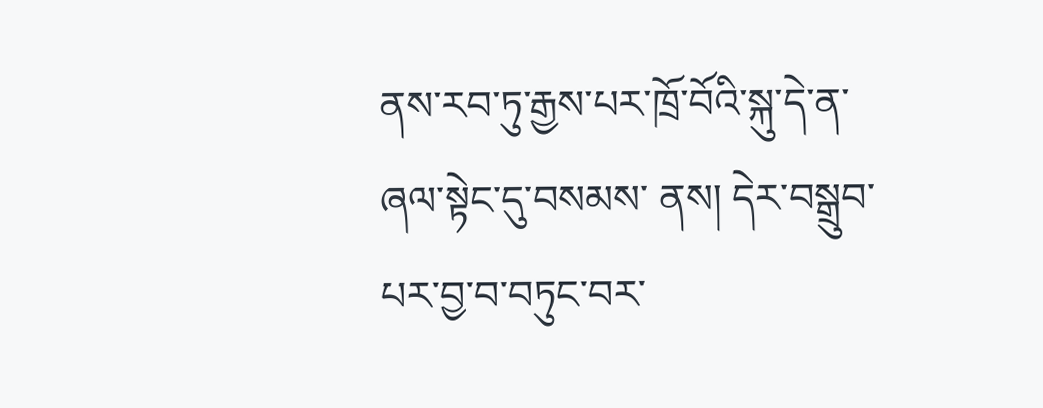ནས་རབ་ཏུ་རྒྱས་པར་ཁྲོ་བོའི་སྐུ་དེ་ན་ཞལ་སྟེང་དུ་བསམས་ ནས། དེར་བསྒྲུབ་པར་བྱ་བ་བཏུང་བར་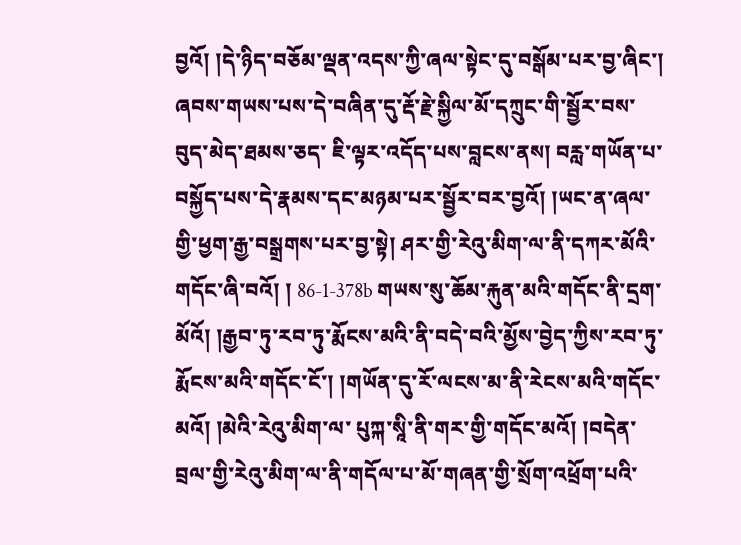བྱའོ། །དེ་ཉིད་བཅོམ་ལྡན་འདས་ཀྱི་ཞལ་སྟེང་དུ་བསྒོམ་པར་བྱ་ཞིང་། ཞབས་གཡས་པས་དེ་བཞིན་དུ་རྡོ་རྗེ་སྐྱིལ་མོ་དཀྲུང་གི་སྦྱོར་བས་བུད་མེད་ཐམས་ཅད་ ཇི་ལྟར་འདོད་པས་བླངས་ནས། བརླ་གཡོན་པ་བསྐྱོད་པས་དེ་རྣམས་དང་མཉམ་པར་སྦྱོར་བར་བྱའོ། །ཡང་ན་ཞལ་གྱི་ཕྱག་རྒྱ་བསྒྲགས་པར་བྱ་སྟེ། ཤར་གྱི་རེའུ་མིག་ལ་ནི་དཀར་མོའི་གདོང་ཞི་བའོ། ། 86-1-378b གཡས་སུ་ཆོམ་རྐུན་མའི་གདོང་ནི་དྲག་མོའོ། །རྒྱབ་ཏུ་རབ་ཏུ་རྨོངས་མའི་ནི་བདེ་བའི་མྱོས་བྱེད་ཀྱིས་རབ་ཏུ་རྨོངས་མའི་གདོང་ངོ་། །གཡོན་དུ་རོ་ལངས་མ་ནི་རེངས་མའི་གདོང་མའོ། །མེའི་རེའུ་མིག་ལ་ པུཀྐ་སཱི་ནི་གར་གྱི་གདོང་མའོ། །བདེན་བྲལ་གྱི་རེའུ་མིག་ལ་ནི་གདོལ་པ་མོ་གཞན་གྱི་སྲོག་འཕྲོག་པའི་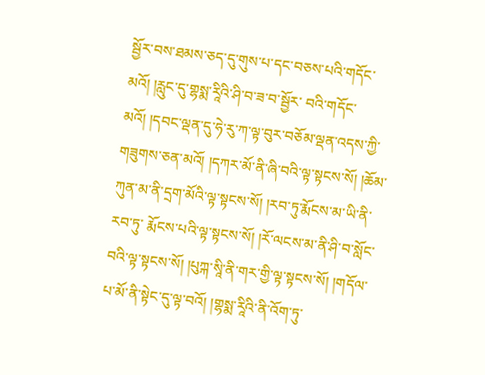སྦྱོར་བས་ཐམས་ཅད་དུ་གུས་པ་དང་བཅས་པའི་གདོང་མའོ། །རླུང་དུ་གྷསྨ་རཱིའི་ཤི་བ་ཟ་བ་སྦྱོར་ བའི་གདོང་མའོ། །དབང་ལྡན་དུ་ཧེ་རུ་ཀ་ལྟ་བུར་བཅོམ་ལྡན་འདས་ཀྱི་གཟུགས་ཅན་མའོ། །དཀར་མོ་ནི་ཞི་བའི་ལྟ་སྟངས་སོ། །ཆོམ་ཀུན་མ་ནི་དྲག་མོའི་ལྟ་སྟངས་སོ། །རབ་ཏུ་རྨོངས་མ་ཡི་ནི་རབ་ཏུ་ རྨོངས་པའི་ལྟ་སྟངས་སོ། །རོ་ལངས་མ་ནི་ཤི་བ་སློང་བའི་ལྟ་སྟངས་སོ། །པུཀྐ་སཱི་ནི་གར་གྱི་ལྟ་སྟངས་སོ། །གདོལ་པ་མོ་ནི་སྟེང་དུ་ལྟ་བའོ། །གྷསྨ་རཱིའི་ནི་འོག་ཏུ་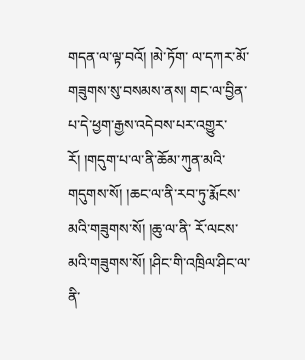གདན་ལ་ལྟ་བའོ། །མེ་ཏོག་ ལ་དཀར་མོ་གཟུགས་སུ་བསམས་ནས། གང་ལ་བྱིན་པ་དེ་ཕྱག་རྒྱས་འདེབས་པར་འགྱུར་རོ། །གདུག་པ་ལ་ནི་ཆོམ་ཀུན་མའི་གདུགས་སོ། །ཆང་ལ་ནི་རབ་ཏུ་རྨོངས་མའི་གཟུགས་སོ། །ཆུ་ལ་ནི་ རོ་ལངས་མའི་གཟུགས་སོ། །ཤིང་གི་འཁྲིལ་ཤིང་ལ་ནི་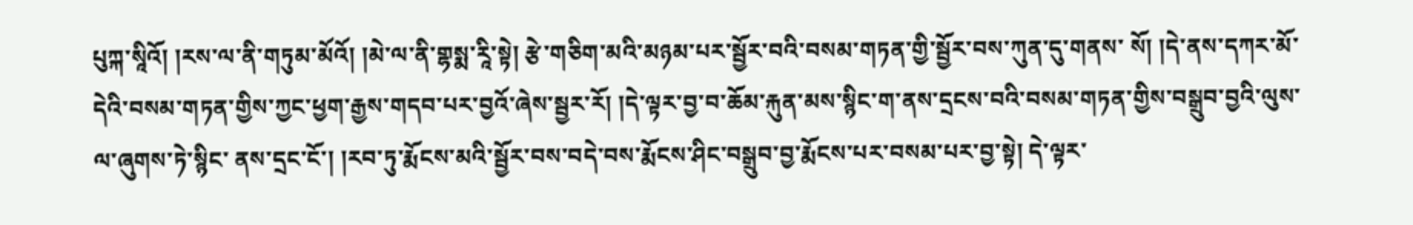པུཀྐ་སཱིའོ། །རས་ལ་ནི་གཏུམ་མོའོ། །མེ་ལ་ནི་གྷསྨ་རཱི་སྟེ། རྩེ་གཅིག་མའི་མཉམ་པར་སྦྱོར་བའི་བསམ་གཏན་གྱི་སྦྱོར་བས་ཀུན་དུ་གནས་ སོ། །དེ་ནས་དཀར་མོ་དེའི་བསམ་གཏན་གྱིས་ཀྱང་ཕྱག་རྒྱས་གདབ་པར་བྱའོ་ཞེས་སྦྱར་རོ། །དེ་ལྟར་བྱ་བ་ཆོམ་རྐུན་མས་སྙིང་ག་ནས་དྲངས་བའི་བསམ་གཏན་གྱིས་བསྒྲུབ་བྱའི་ལུས་ལ་ཞུགས་ཏེ་སྙིང་ ནས་དྲང་ངོ་། །རབ་ཏུ་རྨོངས་མའི་སྦྱོར་བས་བདེ་བས་རྨོངས་ཤིང་བསྒྲུབ་བྱ་རྨོངས་པར་བསམ་པར་བྱ་སྟེ། དེ་ལྟར་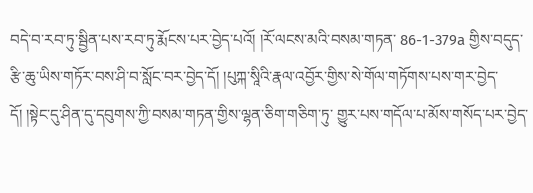བདེ་བ་རབ་ཏུ་སྦྱིན་པས་རབ་ཏུ་རྨོངས་པར་བྱེད་པའོ། །རོ་ལངས་མའི་བསམ་གཏན་ 86-1-379a གྱིས་བདུད་རྩི་ཆུ་ཡིས་གཏོར་བས་ཤི་བ་སློང་བར་བྱེད་དོ། །པུཀྐ་སཱིའི་རྣལ་འབྱོར་གྱིས་སེ་གོལ་གཏོགས་པས་གར་བྱེད་དོ། །སྟེང་དུ་ཤིན་དུ་དབུགས་ཀྱི་བསམ་གཏན་གྱིས་ལྷན་ཅིག་གཅིག་ཏུ་ གྱུར་པས་གདོལ་པ་མོས་གསོད་པར་བྱེད་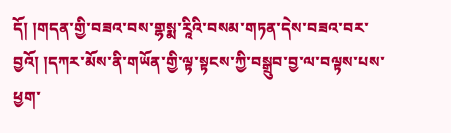དོ། །གདན་གྱི་བཟའ་བས་གྷསྨ་རཱིའི་བསམ་གཏན་དེས་བཟའ་བར་བྱའོ། །དཀར་མོས་ནི་གཡོན་གྱི་ལྟ་སྟངས་ཀྱི་བསྒྲུབ་བྱ་ལ་བལྟས་པས་ཕྱག་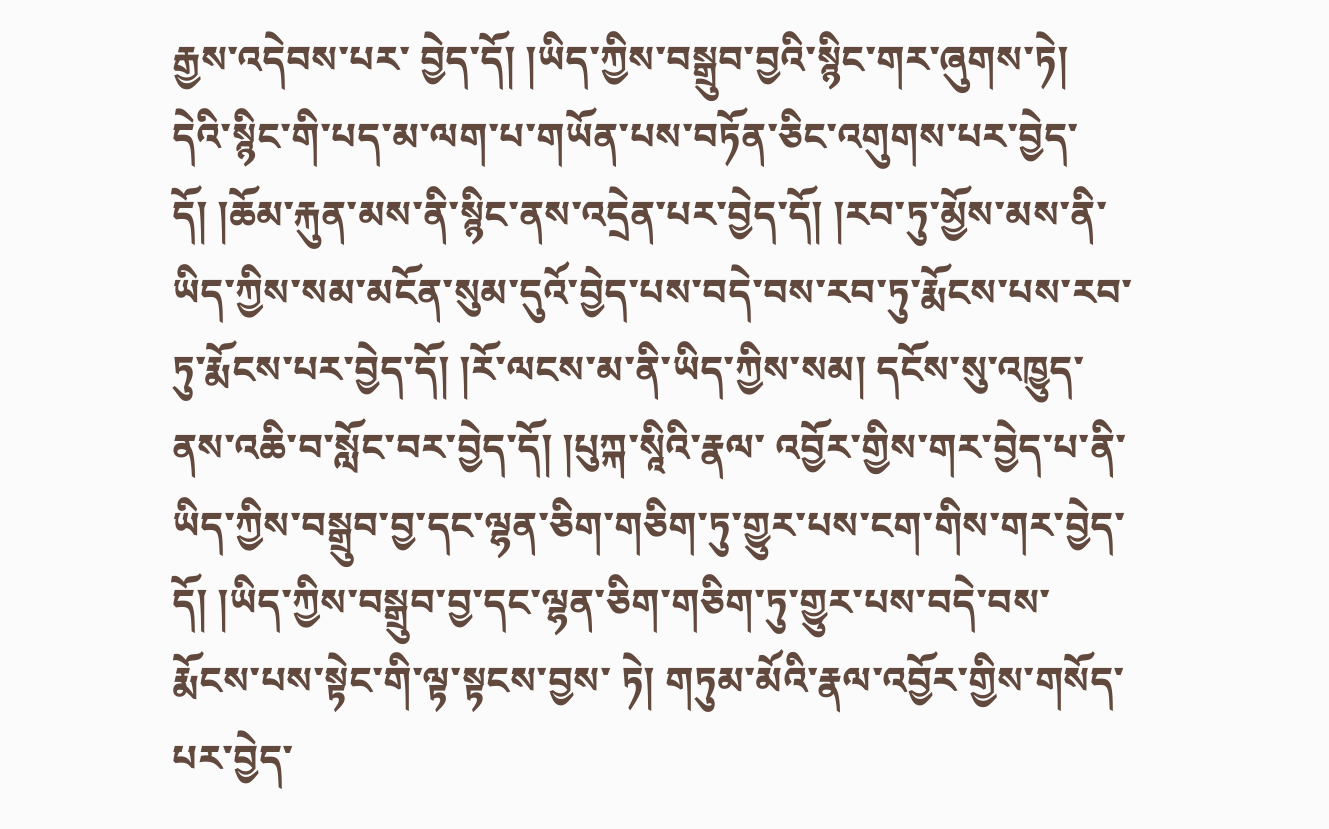རྒྱས་འདེབས་པར་ བྱེད་དོ། །ཡིད་ཀྱིས་བསྒྲུབ་བྱའི་སྙིང་གར་ཞུགས་ཏེ། དེའི་སྙིང་གི་པད་མ་ལག་པ་གཡོན་པས་བཏོན་ཅིང་འགུགས་པར་བྱེད་དོ། །ཆོམ་རྐུན་མས་ནི་སྙིང་ནས་འདྲེན་པར་བྱེད་དོ། །རབ་ཏུ་མྱོས་མས་ནི་ ཡིད་ཀྱིས་སམ་མངོན་སུམ་དུའོ་བྱེད་པས་བདེ་བས་རབ་ཏུ་རྨོངས་པས་རབ་ཏུ་རྨོངས་པར་བྱེད་དོ། །རོ་ལངས་མ་ནི་ཡིད་ཀྱིས་སམ། དངོས་སུ་འཁྱུད་ནས་འཆི་བ་སློང་བར་བྱེད་དོ། །པུཀྐ་སཱིའི་རྣལ་ འབྱོར་གྱིས་གར་བྱེད་པ་ནི་ཡིད་ཀྱིས་བསྒྲུབ་བྱ་དང་ལྷན་ཅིག་གཅིག་ཏུ་གྱུར་པས་ངག་གིས་གར་བྱེད་དོ། །ཡིད་ཀྱིས་བསྒྲུབ་བྱ་དང་ལྷན་ཅིག་གཅིག་ཏུ་གྱུར་པས་བདེ་བས་རྨོངས་པས་སྟེང་གི་ལྟ་སྟངས་བྱས་ ཏེ། གཏུམ་མོའི་རྣལ་འབྱོར་གྱིས་གསོད་པར་བྱེད་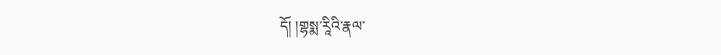དོ། །གྷསྨ་རཱིའི་རྣལ་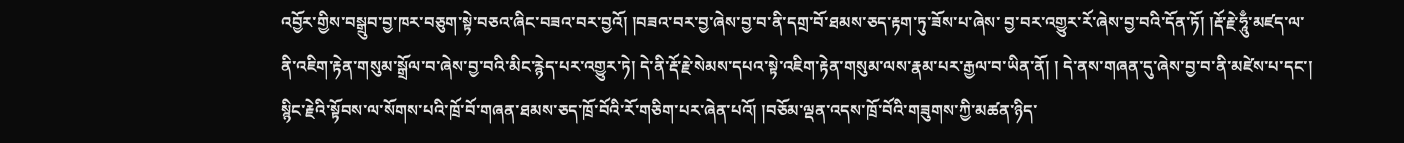འབྱོར་གྱིས་བསྒྲུབ་བྱ་ཁར་བཅུག་སྟེ་བཅའ་ཞིང་བཟའ་བར་བྱའོ། །བཟའ་བར་བྱ་ཞེས་བྱ་བ་ནི་དགྲ་བོ་ཐམས་ཅད་རྟག་ཏུ་ཟོས་པ་ཞེས་ བྱ་བར་འགྱུར་རོ་ཞེས་བྱ་བའི་དོན་ཏོ། །རྡོ་རྗེ་ཧཱུྃ་མཛད་ལ་ནི་འཇིག་རྟེན་གསུམ་སྒྲོལ་བ་ཞེས་བྱ་བའི་མིང་རྙེད་པར་འགྱུར་ཏེ། དེ་ནི་རྡོ་རྗེ་སེམས་དཔའ་སྟེ་འཇིག་རྟེན་གསུམ་ལས་རྣམ་པར་རྒྱལ་བ་ཡིན་ནོ། ། དེ་ནས་གཞན་དུ་ཞེས་བྱ་བ་ནི་མཛེས་པ་དང་། སྙིང་རྗེའི་སྟོབས་ལ་སོགས་པའི་ཁྲོ་བོ་གཞན་ཐམས་ཅད་ཁྲོ་བོའི་རོ་གཅིག་པར་ཞེན་པའོ། །བཅོམ་ལྡན་འདས་ཁྲོ་བོའི་གཟུགས་ཀྱི་མཚན་ཉིད་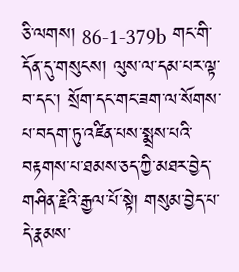ཅི་ལགས། 86-1-379b གང་གི་དོན་དུ་གསུངས། ལུས་ལ་དམ་པར་ལྟ་བ་དང་། སྲོག་དང་གང་ཟག་ལ་སོགས་པ་བདག་ཏུ་འཛིན་པས་སྨྲས་པའི་བརྟགས་པ་ཐམས་ཅད་ཀྱི་མཐར་བྱེད་གཤིན་རྗེའི་རྒྱལ་པོ་སྟེ། གསུམ་བྱེད་པ་དེ་རྣམས་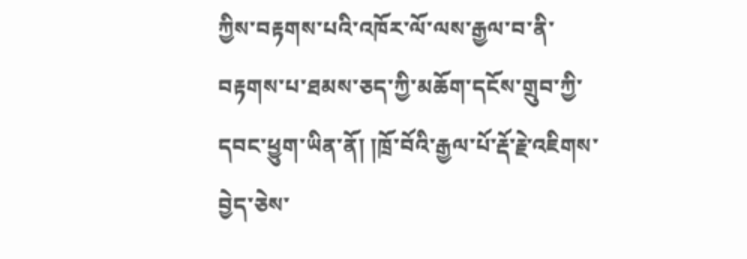ཀྱིས་བརྟགས་པའི་འཁོར་ལོ་ལས་རྒྱལ་བ་ནི་བརྟགས་པ་ཐམས་ཅད་ཀྱི་མཆོག་དངོས་གྲུབ་ཀྱི་དབང་ཕྱུག་ཡིན་ནོ། །ཁྲོ་བོའི་རྒྱལ་པོ་རྡོ་རྗེ་འཇིགས་བྱེད་ཅེས་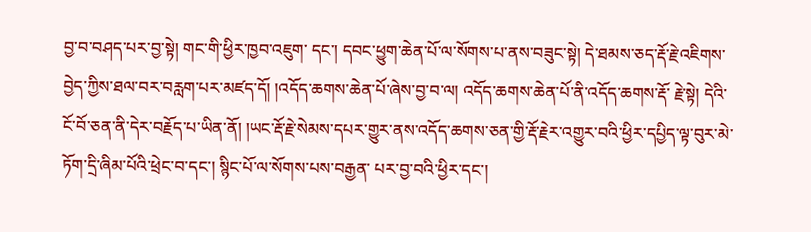བྱ་བ་བཤད་པར་བྱ་སྟེ། གང་གི་ཕྱིར་ཁྱབ་འཇུག་ དང་། དབང་ཕྱུག་ཆེན་པོ་ལ་སོགས་པ་ནས་བཟུང་སྟེ། དེ་ཐམས་ཅད་རྡོ་རྗེ་འཇིགས་བྱེད་ཀྱིས་ཐལ་བར་བརླག་པར་མཛད་དོ། །འདོད་ཆགས་ཆེན་པོ་ཞེས་བྱ་བ་ལ། འདོད་ཆགས་ཆེན་པོ་ནི་འདོད་ཆགས་རྡོ་ རྗེ་སྟེ། དེའི་ངོ་བོ་ཅན་ནི་དེར་བརྗོད་པ་ཡིན་ནོ། །ཡང་རྡོ་རྗེ་སེམས་དཔར་གྱུར་ནས་འདོད་ཆགས་ཅན་གྱི་རྡོ་རྗེར་འགྱུར་བའི་ཕྱིར་དཔྱིད་ལྟ་བུར་མེ་ཏོག་དྲི་ཞིམ་པོའི་ཕྲེང་བ་དང་། སྙིང་པོ་ལ་སོགས་པས་བརྒྱན་ པར་བྱ་བའི་ཕྱིར་དང་།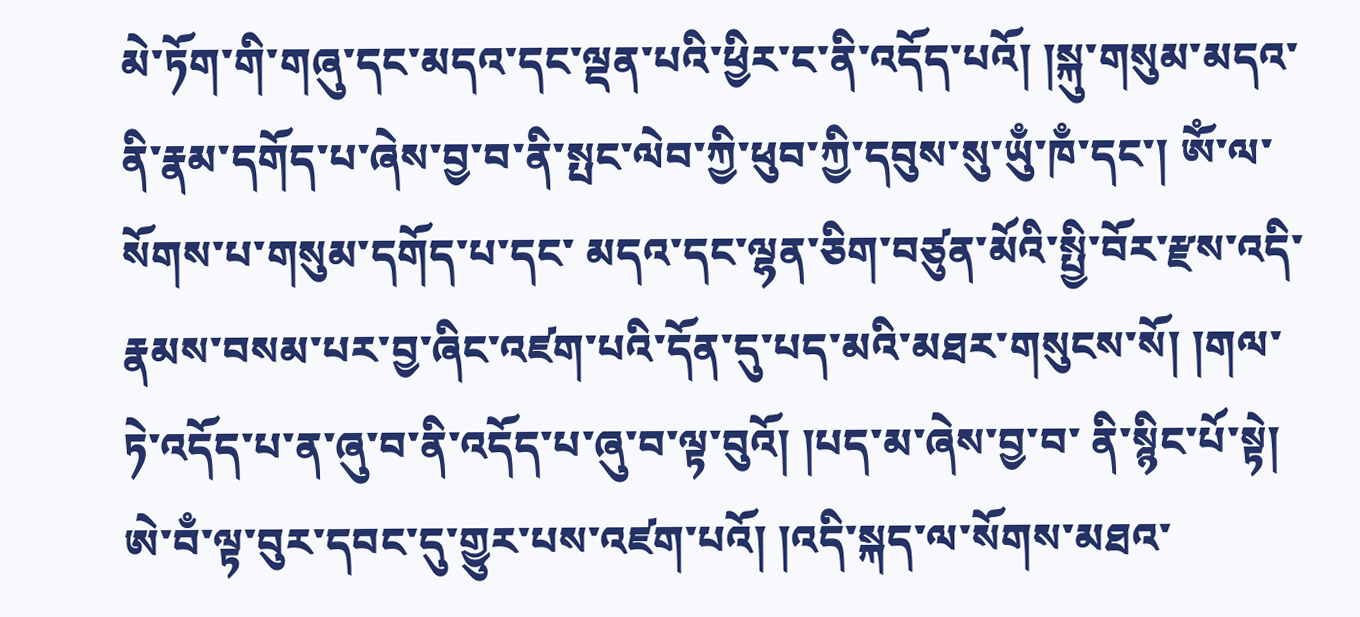མེ་ཏོག་གི་གཞུ་དང་མདའ་དང་ལྡན་པའི་ཕྱིར་ང་ནི་འདོད་པའོ། །སྐུ་གསུམ་མདའ་ནི་རྣམ་དགོད་པ་ཞེས་བྱ་བ་ནི་སྤང་ལེབ་ཀྱི་ཕུབ་ཀྱི་དབུས་སུ་ཡུྃ་ཁྃ་དང་། ཨོཾ་ལ་སོགས་པ་གསུམ་དགོད་པ་དང་ མདའ་དང་ལྷན་ཅིག་བཙུན་མོའི་སྤྱི་བོར་རྫས་འདི་རྣམས་བསམ་པར་བྱ་ཞིང་འཛག་པའི་དོན་དུ་པད་མའི་མཐར་གསུངས་སོ། །གལ་ཏེ་འདོད་པ་ན་ཞུ་བ་ནི་འདོད་པ་ཞུ་བ་ལྟ་བུའོ། །པད་མ་ཞེས་བྱ་བ་ ནི་སྙིང་པོ་སྟེ། ཨེ་བྃ་ལྟ་བུར་དབང་དུ་གྱུར་པས་འཛག་པའོ། །འདི་སྐད་ལ་སོགས་མཐའ་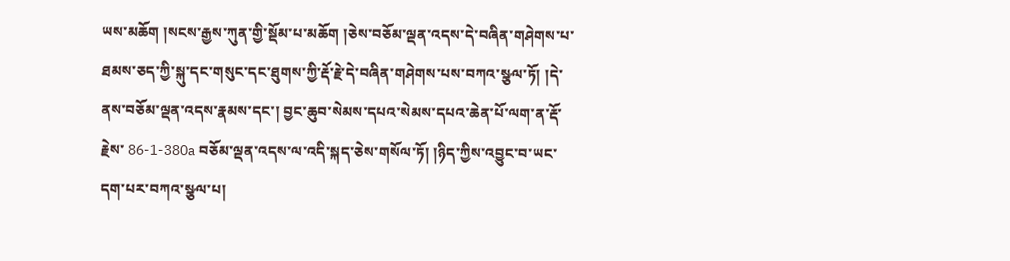ཡས་མཆོག །སངས་རྒྱས་ཀུན་གྱི་སྡོམ་པ་མཆོག །ཅེས་བཅོམ་ལྡན་འདས་དེ་བཞིན་གཤེགས་པ་ ཐམས་ཅད་ཀྱི་སྐུ་དང་གསུང་དང་ཐུགས་ཀྱི་རྡོ་རྗེ་དེ་བཞིན་གཤེགས་པས་བཀའ་སྩལ་ཏོ། །དེ་ནས་བཅོམ་ལྡན་འདས་རྣམས་དང་། བྱང་ཆུབ་སེམས་དཔའ་སེམས་དཔའ་ཆེན་པོ་ལག་ན་རྡོ་རྗེས་ 86-1-380a བཅོམ་ལྡན་འདས་ལ་འདི་སྐད་ཅེས་གསོལ་ཏོ། །ཉིད་ཀྱིས་འབྱུང་བ་ཡང་དག་པར་བཀའ་སྩལ་པ།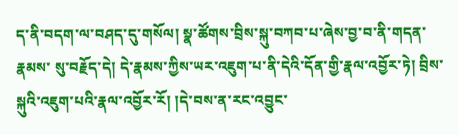ད་ནི་བདག་ལ་བཤད་དུ་གསོལ། སྣ་ཚོགས་བྲིས་སྐུ་བཀབ་པ་ཞེས་བྱ་བ་ནི་གདན་རྣམས་ སུ་བརྗོད་དེ། དེ་རྣམས་ཀྱིས་ཡར་འཇུག་པ་ནི་དེའི་དོན་གྱི་རྣལ་འབྱོར་ཏེ། བྲིས་སྐུའི་འཇུག་པའི་རྣལ་འབྱོར་རོ། །དེ་བས་ན་རང་འབྱུང་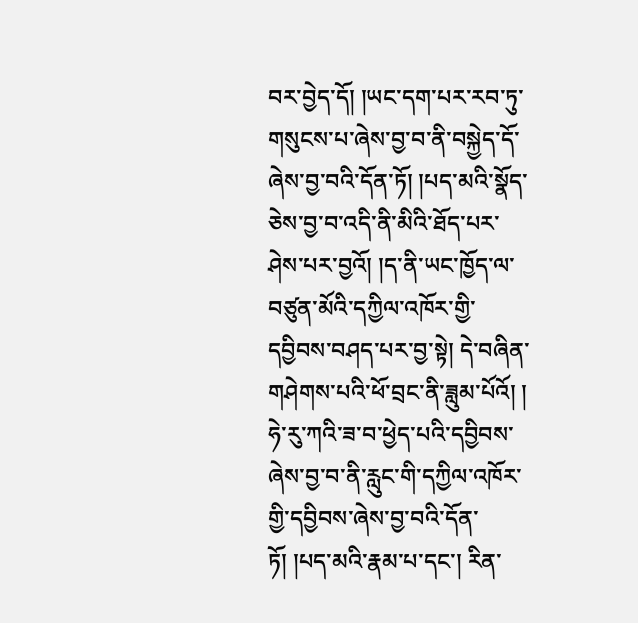བར་བྱེད་དོ། །ཡང་དག་པར་རབ་ཏུ་གསུངས་པ་ཞེས་བྱ་བ་ནི་བསྐྱེད་དོ་ ཞེས་བྱ་བའི་དོན་ཏོ། །པད་མའི་སྣོད་ཅེས་བྱ་བ་འདི་ནི་མིའི་ཐོད་པར་ཤེས་པར་བྱའོ། །ད་ནི་ཡང་ཁྱོད་ལ་བཙུན་མོའི་དཀྱིལ་འཁོར་གྱི་དབྱིབས་བཤད་པར་བྱ་སྟེ། དེ་བཞིན་གཤེགས་པའི་ཕོ་བྲང་ནི་ཟླུམ་པོའོ། ། ཧེ་རུ་ཀའི་ཟ་བ་ཕྱེད་པའི་དབྱིབས་ཞེས་བྱ་བ་ནི་རླུང་གི་དཀྱིལ་འཁོར་གྱི་དབྱིབས་ཞེས་བྱ་བའི་དོན་ཏོ། །པད་མའི་རྣམ་པ་དང་། རིན་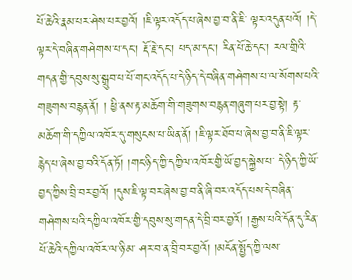པོ་ཆེའི་རྣམ་པར་ཤེས་པར་བྱའོ། །ཇི་ལྟར་འདོད་པ་ཞེས་བྱ་བ་ནི་ཇི་ ལྟར་འདུན་པའོ། །དེ་ལྟར་དེ་བཞིན་གཤེགས་པ་དང་། རྡོ་རྗེ་དང་། པད་མ་དང་། རིན་པོ་ཆེ་དང་། རལ་གྲིའི་གདན་གྱི་དབུས་སུ་སྒྲུབ་པ་པོ་གང་འདོད་པ་དེ་ཉིད་དེ་བཞིན་གཤེགས་པ་ལ་སོགས་པའི་གཟུགས་བརྙན་ནོ། ། ཕྱི་ནས་རྟ་མཆོག་གི་གཟུགས་བརྙན་གཞུག་པར་བྱ་སྟེ། རྟ་མཆོག་གི་དཀྱིལ་འཁོར་དུ་གསུངས་པ་ཡིན་ནོ། །ཇི་ལྟར་ཐོབ་པ་ཞེས་བྱ་བ་ནི་ཇི་ལྟར་རྙེད་པ་ཞེས་བྱ་བའི་དོན་ཏོ། །གང་ཉིད་ཀྱི་དཀྱིལ་འཁོར་གྱི་ཡོ་བྱད་སྐྱེས་པ་ དེ་ཉིད་ཀྱི་ཡོ་བྱད་ཀྱིས་བྲི་བར་བྱའོ། །དུས་ཇི་ལྟ་བར་ཞེས་བྱ་བ་ནི་ཞི་བར་འདོད་པས་དེ་བཞིན་གཤེགས་པའི་དཀྱིལ་འཁོར་གྱི་དབུས་སུ་གདན་དེ་བྲི་བར་བྱའོ། །རྒྱས་པའི་དོན་དུ་རིན་པོ་ཆེའི་དཀྱིལ་འཁོར་ལ་ཉི་མ་ ཤར་བ་ན་བྲི་བར་བྱའོ། །མངོན་སྤྱོད་ཀྱི་ལས་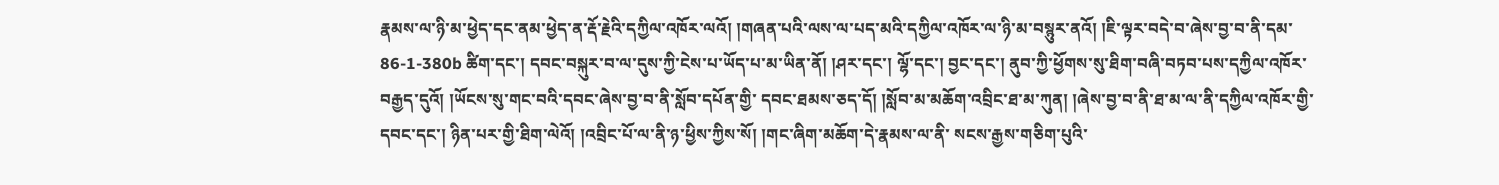རྣམས་ལ་ཉི་མ་ཕྱེད་དང་ནམ་ཕྱེད་ན་རྡོ་རྗེའི་དཀྱིལ་འཁོར་ལའོ། །གཞན་པའི་ལས་ལ་པད་མའི་དཀྱིལ་འཁོར་ལ་ཉི་མ་བསྙུར་ནའོ། །ཇི་ལྟར་བདེ་བ་ཞེས་བྱ་བ་ནི་དམ་ 86-1-380b ཚིག་དང་། དབང་བསྐུར་བ་ལ་དུས་ཀྱི་ངེས་པ་ཡོད་པ་མ་ཡིན་ནོ། །ཤར་དང་། ལྷོ་དང་། བྱང་དང་། ནུབ་ཀྱི་ཕྱོགས་སུ་ཐིག་བཞི་བཏབ་པས་དཀྱིལ་འཁོར་བརྒྱད་དུའོ། །ཡོངས་སུ་གང་བའི་དབང་ཞེས་བྱ་བ་ནི་སློབ་དཔོན་གྱི་ དབང་ཐམས་ཅད་དོ། །སློབ་མ་མཆོག་འབྲིང་ཐ་མ་ཀུན། །ཞེས་བྱ་བ་ནི་ཐ་མ་ལ་ནི་དཀྱིལ་འཁོར་གྱི་དབང་དང་། ཉིན་པར་གྱི་ཐིག་ལེའོ། །འབྲིང་པོ་ལ་ནི་ཉ་ཕྱིས་ཀྱིས་སོ། །གང་ཞིག་མཆོག་དེ་རྣམས་ལ་ནི་ སངས་རྒྱས་གཅིག་པུའི་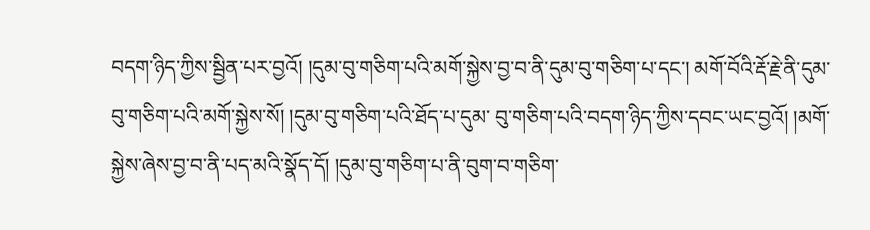བདག་ཉིད་ཀྱིས་སྦྱིན་པར་བྱའོ། །དུམ་བུ་གཅིག་པའི་མགོ་སྐྱེས་བྱ་བ་ནི་དུམ་བུ་གཅིག་པ་དང་། མགོ་བོའི་རྡོ་རྗེ་ནི་དུམ་བུ་གཅིག་པའི་མགོ་སྐྱེས་སོ། །དུམ་བུ་གཅིག་པའི་ཐོད་པ་དུམ་ བུ་གཅིག་པའི་བདག་ཉིད་ཀྱིས་དབང་ཡང་བྱའོ། །མགོ་སྐྱེས་ཞེས་བྱ་བ་ནི་པད་མའི་སྣོད་དོ། །དུམ་བུ་གཅིག་པ་ནི་བུག་བ་གཅིག་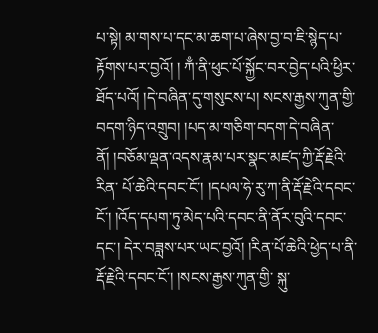པ་སྟེ། མ་གས་པ་དང་མ་ཆག་པ་ཞེས་བྱ་བ་ཇི་སྙེད་པ་རྟོགས་པར་བྱའོ། ། ཀྃ་ནི་ཕུང་པོ་སྐྱོང་བར་བྱེད་པའི་ཕྱིར་ཐོད་པའོ། །དེ་བཞིན་དུ་གསུངས་པ། སངས་རྒྱས་ཀུན་གྱི་བདག་ཉིད་འགྲུབ། །པད་མ་གཅིག་བདག་དེ་བཞིན་ནོ། །བཅོམ་ལྡན་འདས་རྣམ་པར་སྣང་མཛད་ཀྱི་རྡོ་རྗེའི་རིན་ པོ་ཆེའི་དབང་ངོ་། །དཔལ་ཧེ་རུ་ཀ་ནི་རྡོ་རྗེའི་དབང་ངོ་། །འོད་དཔག་ཏུ་མེད་པའི་དབང་ནི་ནོར་བུའི་དབང་དང་། དེར་བཟླས་པར་ཡང་བྱའོ། །རིན་པོ་ཆེའི་ཕྱེད་པ་ནི་རྡོ་རྗེའི་དབང་ངོ་། །སངས་རྒྱས་ཀུན་གྱི་ སྐུ་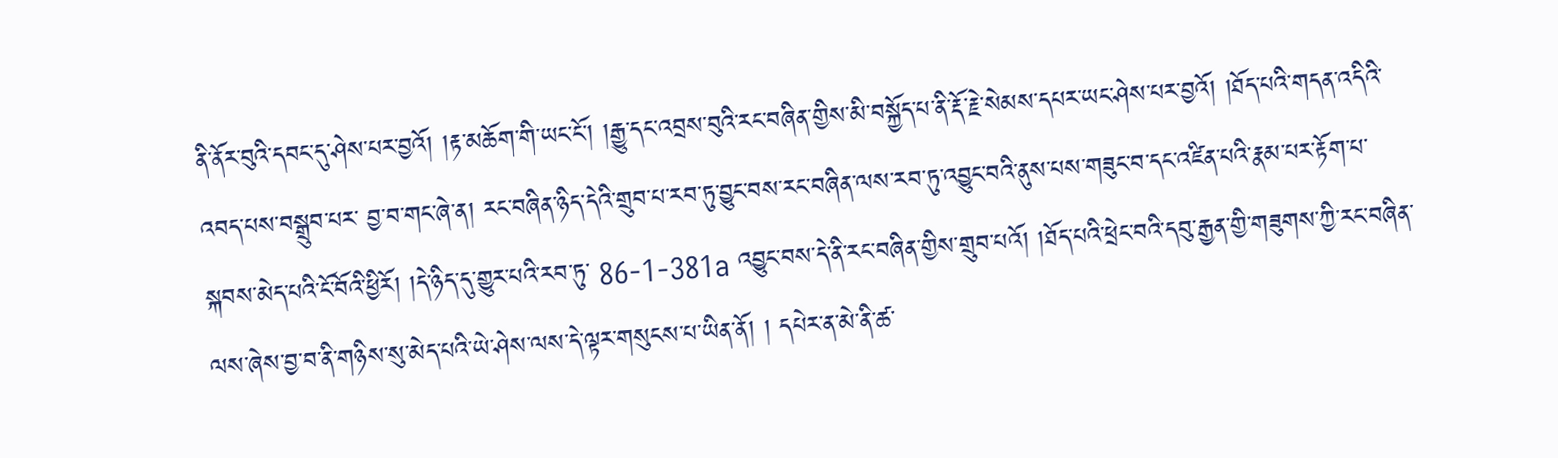ནི་ནོར་བུའི་དབང་དུ་ཤེས་པར་བྱའོ། །རྟ་མཆོག་གི་ཡང་ངོ་། །རྒྱུ་དང་འབྲས་བུའི་རང་བཞིན་གྱིས་མི་བསྐྱོད་པ་ནི་རྡོ་རྗེ་སེམས་དཔར་ཡང་ཤེས་པར་བྱའོ། །ཐོད་པའི་གདན་འདིའི་འབད་པས་བསྒྲུབ་པར་ བྱ་བ་གང་ཞེ་ན། རང་བཞིན་ཉིད་དེའི་གྲུབ་པ་རབ་ཏུ་བྱུང་བས་རང་བཞིན་ལས་རབ་ཏུ་འབྱུང་བའི་ནུས་པས་གཟུང་བ་དང་འཛིན་པའི་རྣམ་པར་རྟོག་པ་སྐབས་མེད་པའི་ངོ་བོའི་ཕྱིརོ། །དེ་ཉིད་དུ་གྱུར་པའི་རབ་ཏུ་ 86-1-381a འབྱུང་བས་དེ་ནི་རང་བཞིན་གྱིས་གྲུབ་པའོ། །ཐོད་པའི་ཕྲེང་བའི་དབུ་རྒྱན་གྱི་གཟུགས་ཀྱི་རང་བཞིན་ལས་ཞེས་བྱ་བ་ནི་གཉིས་སུ་མེད་པའི་ཡེ་ཤེས་ལས་དེ་ལྟར་གསུངས་པ་ཡིན་ནོ། ། དཔེར་ན་མེ་ནི་ཚ་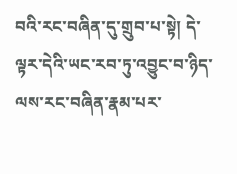བའི་རང་བཞིན་དུ་གྲུབ་པ་སྟེ། དེ་ལྟར་དེའི་ཡང་རབ་ཏུ་འབྱུང་བ་ཉིད་ལས་རང་བཞིན་རྣམ་པར་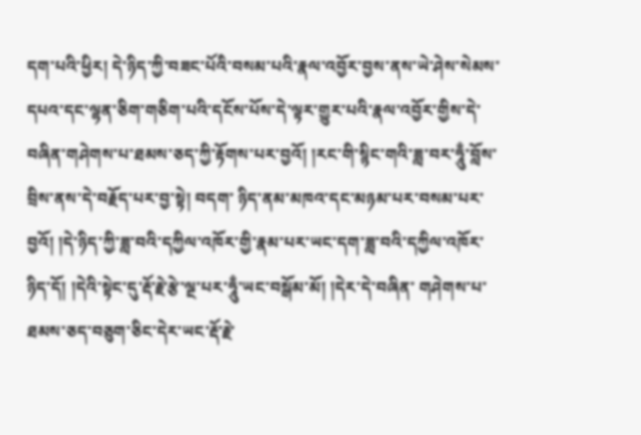དག་པའི་ཕྱིར། དེ་ཉིད་ཀྱི་བཟང་པོའི་བསམ་པའི་རྣལ་འབྱོར་བྱས་ནས་ཡེ་ཤེས་སེམས་ དཔའ་དང་ལྷན་ཅིག་གཅིག་པའི་དངོས་པོས་དེ་ལྟར་གྱུར་པའི་རྣལ་འབྱོར་གྱིས་དེ་བཞིན་གཤེགས་པ་ཐམས་ཅད་ཀྱི་རྟོགས་པར་བྱའོ། །རང་གི་སྙིང་གའི་ཟླ་བར་ཧཱུྃ་བློས་བྲིས་ནས་དེ་བརྗོད་པར་བྱ་སྟེ། བདག་ ཉིད་ནམ་མཁའ་དང་མཉམ་པར་བསམ་པར་བྱའོ། །དེ་ཉིད་ཀྱི་ཟླ་བའི་དཀྱིལ་འཁོར་གྱི་རྣམ་པར་ཡང་དག་ཟླ་བའི་དཀྱིལ་འཁོར་ཉིད་དོ། །དེའི་སྟེང་དུ་རྡོ་རྗེ་རྩེ་ལྔ་པར་ཧཱུྃ་ཡང་བསྒོམ་མོ། །དེར་དེ་བཞིན་ གཤེགས་པ་ཐམས་ཅད་བཅུག་ཅིང་དེར་ཡང་རྡོ་རྗེ་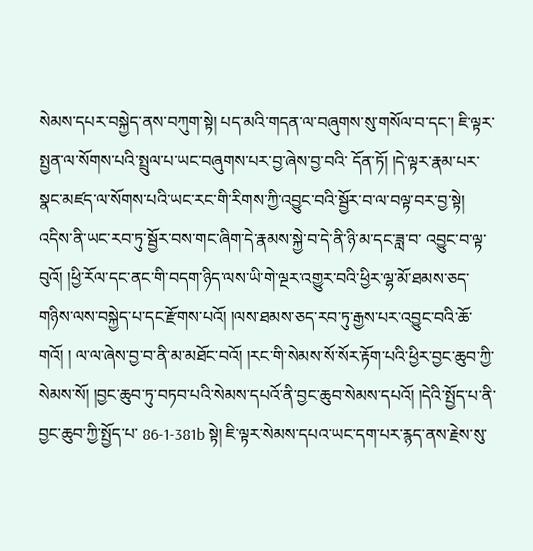སེམས་དཔར་བསྐྱེད་ནས་བཀུག་སྟེ། པད་མའི་གདན་ལ་བཞུགས་སུ་གསོལ་བ་དང་། ཇི་ལྟར་སྤྱན་ལ་སོགས་པའི་སྤྲུལ་པ་ཡང་བཞུགས་པར་བྱ་ཞེས་བྱ་བའི་ དོན་ཏོ། །དེ་ལྟར་རྣམ་པར་སྣང་མཛད་ལ་སོགས་པའི་ཡང་རང་གི་རིགས་ཀྱི་འབྱུང་བའི་སྦྱོར་བ་ལ་བལྟ་བར་བྱ་སྟེ། འདིས་ནི་ཡང་རབ་ཏུ་སྦྱོར་བས་གང་ཞིག་དེ་རྣམས་སྐྱེ་བ་དེ་ནི་ཉི་མ་དང་ཟླ་བ་ འབྱུང་བ་ལྟ་བུའོ། །ཕྱི་རོལ་དང་ནང་གི་བདག་ཉིད་ལས་ཡི་གེ་ལྔར་འགྱུར་བའི་ཕྱིར་ལྷ་མོ་ཐམས་ཅད་གཉིས་ལས་བསྐྱེད་པ་དང་རྫོགས་པའོ། །ལས་ཐམས་ཅད་རབ་ཏུ་རྒྱས་པར་འབྱུང་བའི་ཆོ་གའོ། ། ལ་ལ་ཞེས་བྱ་བ་ནི་མ་མཐོང་བའོ། །རང་གི་སེམས་སོ་སོར་རྟོག་པའི་ཕྱིར་བྱང་ཆུབ་ཀྱི་སེམས་སོ། །བྱང་ཆུབ་ཏུ་བཏབ་པའི་སེམས་དཔའོ་ནི་བྱང་ཆུབ་སེམས་དཔའོ། །དེའི་སྤྱོད་པ་ནི་བྱང་ཆུབ་ཀྱི་སྤྱོད་པ་ 86-1-381b སྟེ། ཇི་ལྟར་སེམས་དཔའ་ཡང་དག་པར་རྙད་ནས་རྗེས་སུ་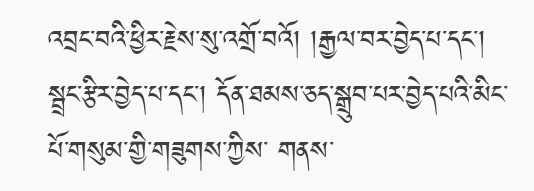འབྲང་བའི་ཕྱིར་རྗེས་སུ་འགྲོ་བའོ། །རྒྱལ་བར་བྱེད་པ་དང་། སྦྲང་རྩིར་བྱེད་པ་དང་། དོན་ཐམས་ཅད་སྒྲུབ་པར་བྱེད་པའི་མིང་པོ་གསུམ་གྱི་གཟུགས་ཀྱིས་ གནས་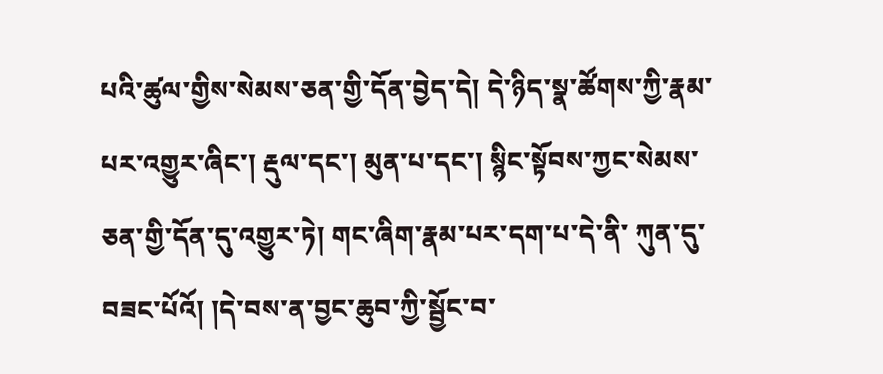པའི་ཚུལ་གྱིས་སེམས་ཅན་གྱི་དོན་བྱེད་དེ། དེ་ཉིད་སྣ་ཚོགས་ཀྱི་རྣམ་པར་འགྱུར་ཞིང་། རྡུལ་དང་། མུན་པ་དང་། སྙིང་སྟོབས་ཀྱང་སེམས་ཅན་གྱི་དོན་དུ་འགྱུར་ཏེ། གང་ཞིག་རྣམ་པར་དག་པ་དེ་ནི་ ཀུན་དུ་བཟང་པོའོ། །དེ་བས་ན་བྱང་ཆུབ་ཀྱི་སྦྱོང་བ་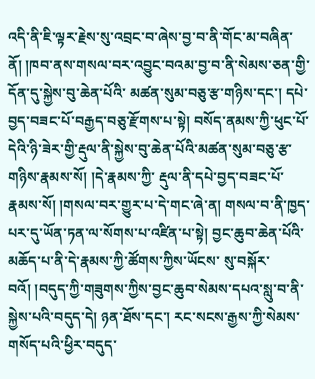འདི་ནི་ཇི་ལྟར་རྗེས་སུ་འབྲང་བ་ཞེས་བྱ་བ་ནི་གོང་མ་བཞིན་ནོ། །ཁབ་ནས་གསལ་བར་འབྱུང་བའམ་བྱ་བ་ནི་སེམས་ཅན་གྱི་དོན་དུ་སྐྱེས་བུ་ཆེན་པོའི་ མཚན་སུམ་བཅུ་རྩ་གཉིས་དང་། དཔེ་བྱད་བཟང་པོ་བརྒྱད་བཅུ་རྫོགས་པ་སྟེ། བསོད་ནམས་ཀྱི་ཕུང་པོ་དེའི་ཉི་ཟེར་གྱི་རྡུལ་ནི་སྐྱེས་བུ་ཆེན་པོའི་མཚན་སུམ་བཅུ་རྩ་གཉིས་རྣམས་སོ། །དེ་རྣམས་ཀྱི་ རྡུལ་ནི་དཔེ་བྱད་བཟང་པོ་རྣམས་སོ། །གསལ་བར་གྱུར་པ་དེ་གང་ཞེ་ན། གསལ་བ་ནི་ཁྱད་པར་དུ་ཡོན་ཏན་ལ་སོགས་པ་འཛིན་པ་སྟེ། བྱང་ཆུབ་ཆེན་པོའི་མཆོད་པ་ནི་དེ་རྣམས་ཀྱི་ཚོགས་ཀྱིས་ཡོངས་ སུ་བསྐོར་བའོ། །བདུད་ཀྱི་གཟུགས་ཀྱིས་བྱང་ཆུབ་སེམས་དཔའ་སླུ་བ་ནི་སྐྱེས་པའི་བདུད་དེ། ཉན་ཐོས་དང་། རང་སངས་རྒྱས་ཀྱི་སེམས་གསོད་པའི་ཕྱིར་བདུད་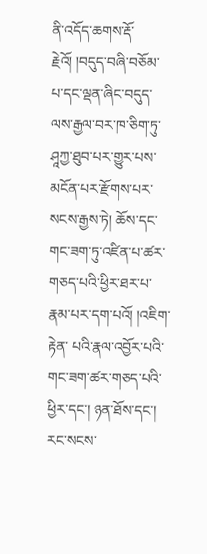ནི་འདོད་ཆགས་རྡོ་རྗེའོ། །བདུད་བཞི་བཅོམ་ པ་དང་ལྡན་ཞིང་བདུད་ལས་རྒྱལ་བར་ཁ་ཅིག་ཏུ་ཤཱཀྱ་ཐུབ་པར་གྱུར་པས་མངོན་པར་རྫོགས་པར་སངས་རྒྱས་ཏེ། ཆོས་དང་གང་ཟག་ཏུ་འཛིན་པ་ཚར་གཅད་པའི་ཕྱིར་ཐར་པ་རྣམ་པར་དག་པའོ། །འཇིག་རྟེན་ པའི་རྣལ་འབྱོར་པའི་གང་ཟག་ཚར་གཅད་པའི་ཕྱིར་དང་། ཉན་ཐོས་དང་། རང་སངས་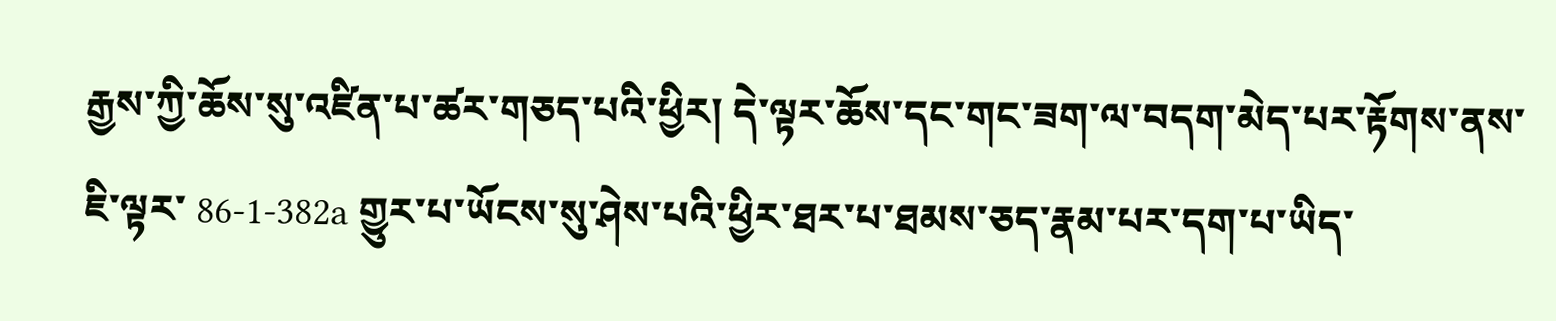རྒྱས་ཀྱི་ཆོས་སུ་འཛིན་པ་ཚར་གཅད་པའི་ཕྱིར། དེ་ལྟར་ཆོས་དང་གང་ཟག་ལ་བདག་མེད་པར་རྟོགས་ནས་ཇི་ལྟར་ 86-1-382a གྱུར་པ་ཡོངས་སུ་ཤེས་པའི་ཕྱིར་ཐར་པ་ཐམས་ཅད་རྣམ་པར་དག་པ་ཡིད་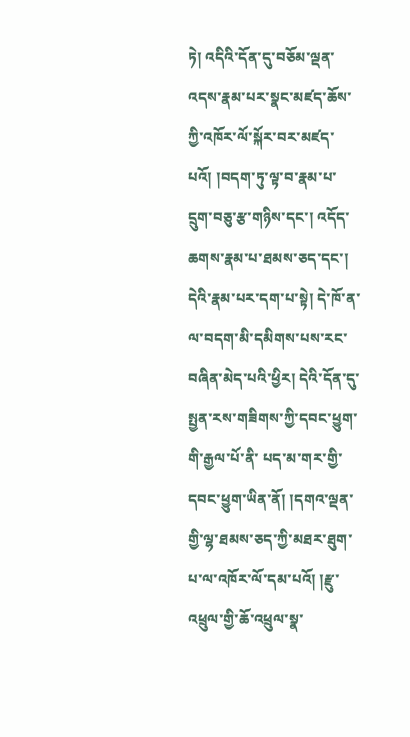ཏེ། འདིའི་དོན་དུ་བཅོམ་ལྡན་འདས་རྣམ་པར་སྣང་མཛད་ཆོས་ཀྱི་འཁོར་ལོ་སྐོར་བར་མཛད་པའོ། །བདག་ཏུ་ལྟ་བ་རྣམ་པ་ དྲུག་བཅུ་རྩ་གཉིས་དང་། འདོད་ཆགས་རྣམ་པ་ཐམས་ཅད་དང་། དེའི་རྣམ་པར་དག་པ་སྟེ། དེ་ཁོ་ན་ལ་བདག་མི་དམིགས་པས་རང་བཞིན་མེད་པའི་ཕྱིར། དེའི་དོན་དུ་སྤྱན་རས་གཟིགས་ཀྱི་དབང་ཕྱུག་གི་རྒྱལ་པོ་ནི་ པད་མ་གར་གྱི་དབང་ཕྱུག་ཡིན་ནོ། །དགའ་ལྡན་གྱི་ལྷ་ཐམས་ཅད་ཀྱི་མཐར་ཐུག་པ་ལ་འཁོར་ལོ་དམ་པའོ། །རྫུ་འཕྲུལ་གྱི་ཆོ་འཕྲུལ་སྣ་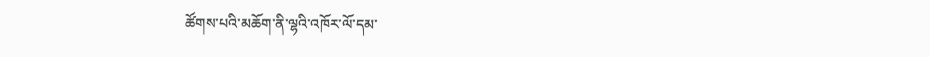ཚོགས་པའི་མཆོག་ནི་ལྷའི་འཁོར་ལོ་དམ་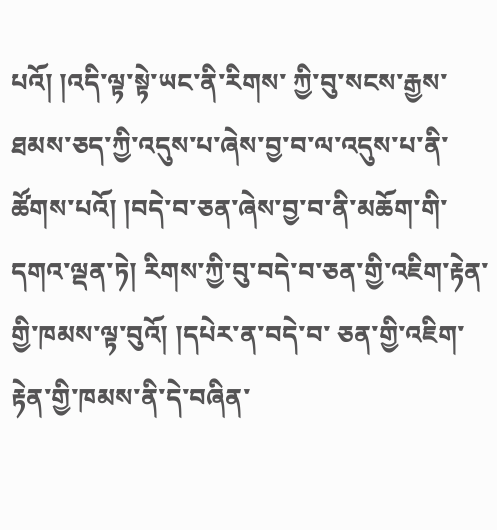པའོ། །འདི་ལྟ་སྟེ་ཡང་ནི་རིགས་ ཀྱི་བུ་སངས་རྒྱས་ཐམས་ཅད་ཀྱི་འདུས་པ་ཞེས་བྱ་བ་ལ་འདུས་པ་ནི་ཚོགས་པའོ། །བདེ་བ་ཅན་ཞེས་བྱ་བ་ནི་མཆོག་གི་དགའ་ལྡན་ཏེ། རིགས་ཀྱི་བུ་བདེ་བ་ཅན་གྱི་འཇིག་རྟེན་གྱི་ཁམས་ལྟ་བུའོ། །དཔེར་ན་བདེ་བ་ ཅན་གྱི་འཇིག་རྟེན་གྱི་ཁམས་ནི་དེ་བཞིན་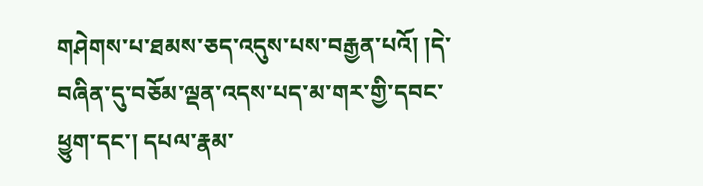གཤེགས་པ་ཐམས་ཅད་འདུས་པས་བརྒྱན་པའོ། །དེ་བཞིན་དུ་བཅོམ་ལྡན་འདས་པད་མ་གར་གྱི་དབང་ཕྱུག་དང་། དཔལ་རྣམ་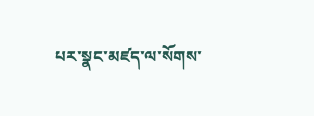པར་སྣང་མཛད་ལ་སོགས་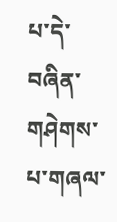པ་དེ་ བཞིན་གཤེགས་པ་གཞལ་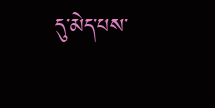དུ་མེད་པས་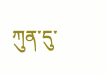ཀུན་དུ་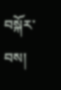བསྐོར་བས།